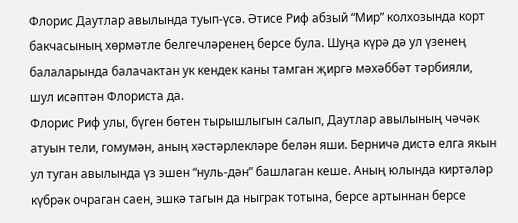Флорис Даутлар авылында туып-үсә. Әтисе Риф абзый “Мир” колхозында корт бакчасының хөрмәтле белгечләренең берсе була. Шуңа күрә дә ул үзенең балаларында балачактан ук кендек каны тамган җиргә мәхәббәт тәрбияли, шул исәптән Флориста да.
Флорис Риф улы, бүген бөтен тырышлыгын салып, Даутлар авылының чәчәк атуын тели, гомумән, аның хәстәрлекләре белән яши. Берничә дистә елга якын ул туган авылында үз эшен “нуль-дән” башлаган кеше. Аның юлында киртәләр күбрәк очраган саен, эшкә тагын да ныграк тотына, берсе артыннан берсе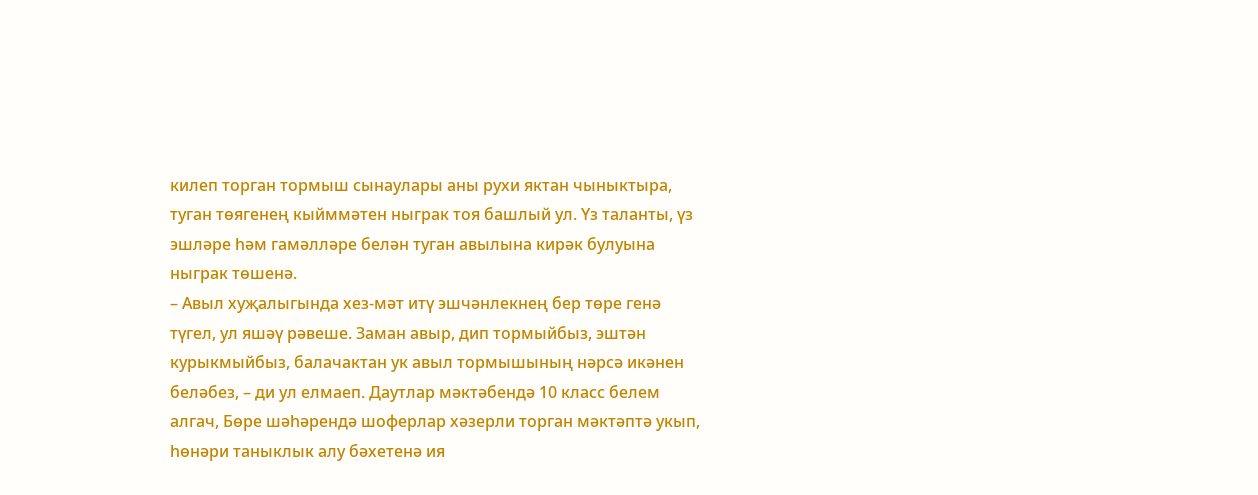килеп торган тормыш сынаулары аны рухи яктан чыныктыра, туган төягенең кыйммәтен ныграк тоя башлый ул. Үз таланты, үз эшләре һәм гамәлләре белән туган авылына кирәк булуына ныграк төшенә.
– Авыл хуҗалыгында хез-мәт итү эшчәнлекнең бер төре генә түгел, ул яшәү рәвеше. Заман авыр, дип тормыйбыз, эштән курыкмыйбыз, балачактан ук авыл тормышының нәрсә икәнен беләбез, – ди ул елмаеп. Даутлар мәктәбендә 10 класс белем алгач, Бөре шәһәрендә шоферлар хәзерли торган мәктәптә укып, һөнәри таныклык алу бәхетенә ия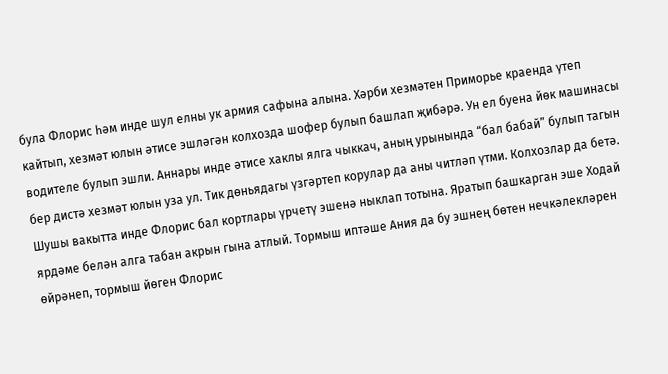була Флорис һәм инде шул елны ук армия сафына алына. Хәрби хезмәтен Приморье краенда үтеп кайтып, хезмәт юлын әтисе эшләгән колхозда шофер булып башлап җибәрә. Ун ел буена йөк машинасы водителе булып эшли. Аннары инде әтисе хаклы ялга чыккач, аның урынында “бал бабай” булып тагын бер дистә хезмәт юлын уза ул. Тик дөньядагы үзгәртеп корулар да аны читләп үтми. Колхозлар да бетә. Шушы вакытта инде Флорис бал кортлары үрчетү эшенә ныклап тотына. Яратып башкарган эше Ходай ярдәме белән алга табан акрын гына атлый. Тормыш иптәше Ания да бу эшнең бөтен нечкәлекләрен өйрәнеп, тормыш йөген Флорис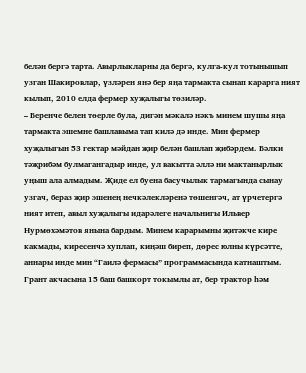белән бергә тарта. Авырлыкларны да бергә, кулга-кул тотынышып узган Шакировлар, үзләрен янә бер яңа тармакта сынап карарга ният кылып, 2010 елда фермер хуҗалыгы төзиләр.
– Беренче белен төерле була, дигән мәкалә нәкъ минем шушы яңа тармакта эшемне башлавыма тап килә дә инде. Мин фермер хуҗалыгын 53 гектар мәйдан җир белән башлап җибәрдем. Бәлки тәҗрибәм булмагангадыр инде, ул вакытта әллә ни мактанырлык уңыш ала алмадым. Җиде ел буена басучылык тармагында сынау узгач, бераз җир эшенең нечкәлекләренә төшенгәч, ат үрчетергә ният итеп, авыл хуҗалыгы идарәлеге начальнигы Ильвер Нурмөхәмәтов янына бардым. Минем карарымны җитәкче кире какмады, киресенчә хуплап, киңәш биреп, дөрес юлны күрсәтте, аннары инде мин “Гаилә фермасы” программасында катнаштым. Грант акчасына 15 баш башкорт токымлы ат, бер трактор һәм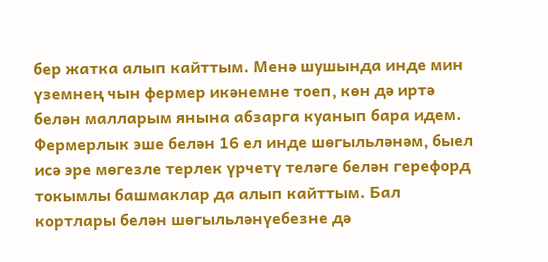бер жатка алып кайттым. Менә шушында инде мин үземнең чын фермер икәнемне тоеп, көн дә иртә белән малларым янына абзарга куанып бара идем. Фермерлык эше белән 16 ел инде шөгыльләнәм, быел исә эре мөгезле терлек үрчетү теләге белән герефорд токымлы башмаклар да алып кайттым. Бал кортлары белән шөгыльләнүебезне дә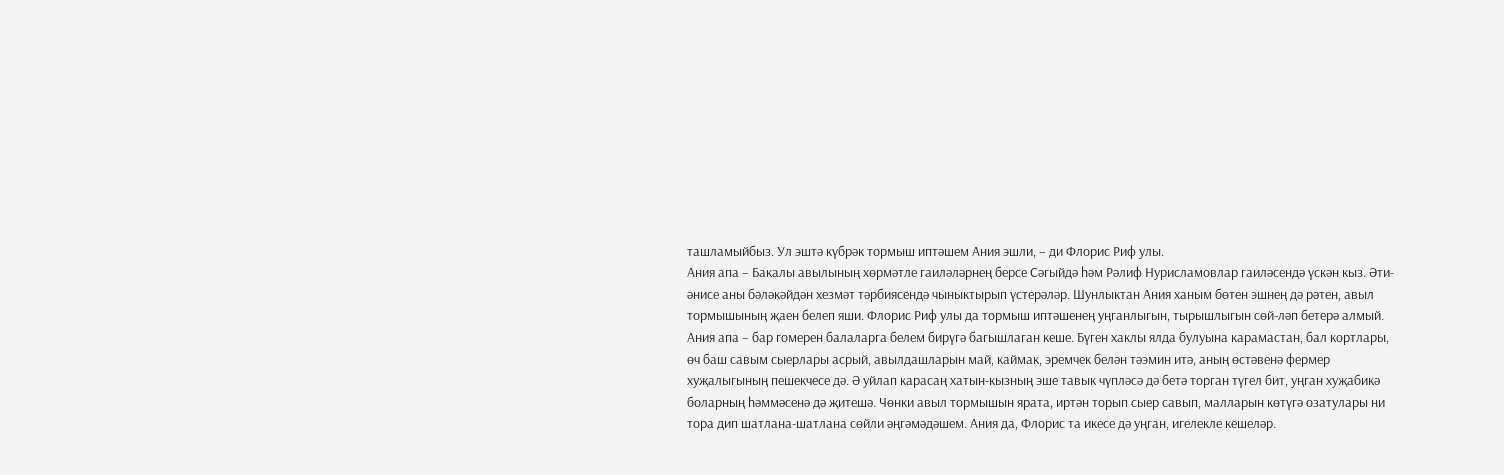ташламыйбыз. Ул эштә күбрәк тормыш иптәшем Ания эшли, – ди Флорис Риф улы.
Ания апа – Бакалы авылының хөрмәтле гаиләләрнең берсе Сәгыйдә һәм Рәлиф Нурисламовлар гаиләсендә үскән кыз. Әти-әнисе аны бәләкәйдән хезмәт тәрбиясендә чыныктырып үстерәләр. Шунлыктан Ания ханым бөтен эшнең дә рәтен, авыл тормышының җаен белеп яши. Флорис Риф улы да тормыш иптәшенең уңганлыгын, тырышлыгын сөй-ләп бетерә алмый. Ания апа – бар гомерен балаларга белем бирүгә багышлаган кеше. Бүген хаклы ялда булуына карамастан, бал кортлары, өч баш савым сыерлары асрый, авылдашларын май, каймак, эремчек белән тәэмин итә, аның өстәвенә фермер хуҗалыгының пешекчесе дә. Ә уйлап карасаң хатын-кызның эше тавык чүпләсә дә бетә торган түгел бит, уңган хуҗабикә боларның һәммәсенә дә җитешә. Чөнки авыл тормышын ярата, иртән торып сыер савып, малларын көтүгә озатулары ни тора дип шатлана-шатлана сөйли әңгәмәдәшем. Ания да, Флорис та икесе дә уңган, игелекле кешеләр.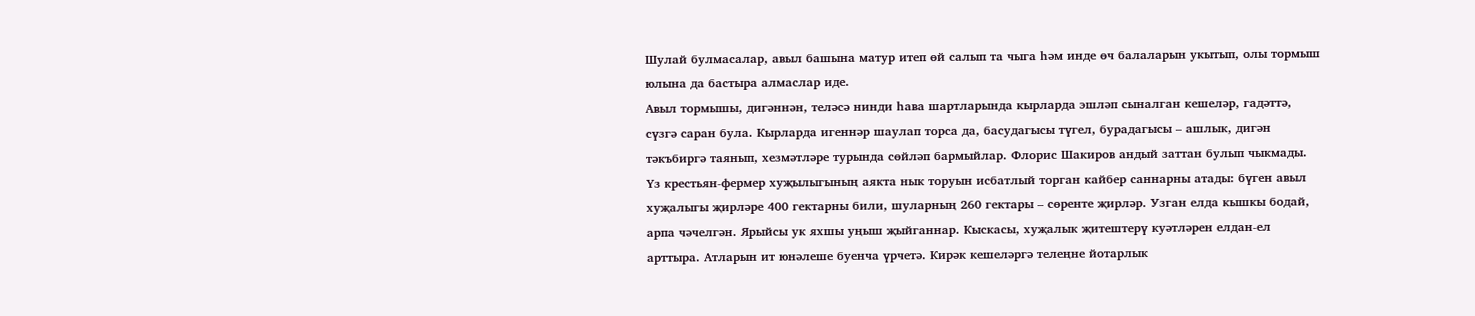Шулай булмасалар, авыл башына матур итеп өй салып та чыга һәм инде өч балаларын укытып, олы тормыш юлына да бастыра алмаслар иде.
Авыл тормышы, дигәннән, теләсә нинди һава шартларында кырларда эшләп сыналган кешеләр, гадәттә, сүзгә саран була. Кырларда игеннәр шаулап торса да, басудагысы түгел, бурадагысы – ашлык, дигән тәкъбиргә таянып, хезмәтләре турында сөйләп бармыйлар. Флорис Шакиров андый заттан булып чыкмады. Үз крестьян-фермер хуҗылыгының аякта нык торуын исбатлый торган кайбер саннарны атады: бүген авыл хуҗалыгы җирләре 400 гектарны били, шуларның 260 гектары – сөренте җирләр. Узган елда кышкы бодай, арпа чәчелгән. Ярыйсы ук яхшы уңыш җыйганнар. Кыскасы, хуҗалык җитештерү куәтләрен елдан-ел арттыра. Атларын ит юнәлеше буенча үрчетә. Кирәк кешеләргә телеңне йотарлык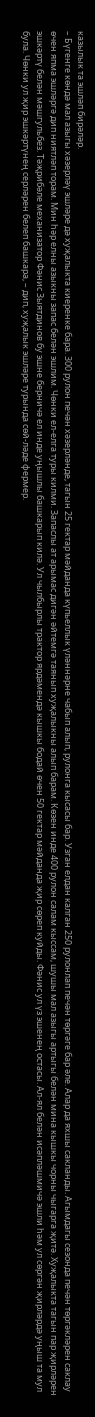казылык та эшләп бирәләр.
– Бүгенге көндә мал азыгы хәзерләү эшләре дә хуҗалыкта киеренке бара. 300 рулон печән хәзерләнде, тагын 25 гектар мәйданда күпьеллык үләннәрне чабып алып, рулонга кысасы бар. Узган елдан калган 250 рулонлап печән төргәге бар әле. Алар да яхшы сакланды. Агымдагы сезонда печән төргәкләрен саклау өчен япма эшләргә дип ниятләп торам. Мин һәр елны азыкны запас белән эшлим. Чөнки ел-елга туры килми. Запаслы ат арымас дигән әйтемгә таянып хуҗалыкны алып барам. Көзен инде 400 рулон салам кыссам, шушы мал азыгы артыгы белән мина кышкы чорны чыгарга җитә. Хуҗалыкта тагын пар җирләрен эшкәртү белән мәшгульбез. Тәҗрибәле механизатор Фәнис Зыятдинов бу эшне берничә ел инде уңышлы башкарып килә. Ул чылбырлы трактор ярдәмендә кышкы бодай өчен 50 гектар мәйданда җир сөреп куйды. Фәнис ул үз эшенең остасы. Ал-ял белән исәпләшмичә эшли һәм ул сөргән җирләрдә уңыш та мул була. Чөнки ул җир эшкәртүнең серләрен белеп башкара, – дип, хуҗалык эшләре турында сөй-ләде фермер.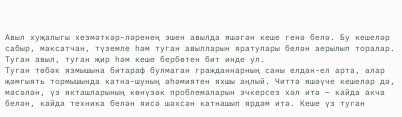Авыл хуҗалыгы хезмәткәр-ләренең эшен авылда яшәгән кеше генә белә. Бу кешеләр сабыр, максатчан, түземле һәм туган авылларын яратулары белән аерылып торалар. Туган авыл, туган җир һәм кеше бербөтен бит инде ул.
Туган төбәк язмышына битараф булмаган гражданнарның саны елдан-ел арта, алар җәмгыять тормышында катна-шуның әһәмиятен яхшы аңлый. Читтә яшәүче кешеләр дә, мәсәлән, үз якташларының көнүзәк проблемаларын эчкерсез хәл итә – кайда акча белән, кайда техника белән яисә шәхсән катнашып ярдәм итә. Кеше үз туган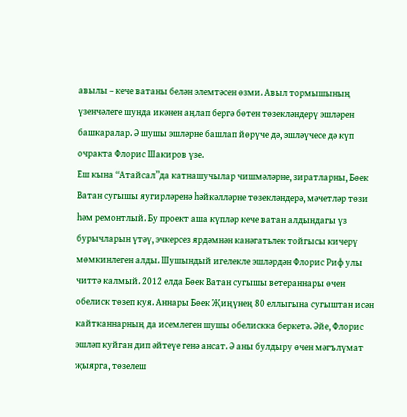авылы – кече ватаны белән элемтәсен өзми. Авыл тормышының үзенчәлеге шунда икәнен аңлап бергә бөтен төзекләндерү эшләрен башкаралар. Ә шушы эшләрне башлап йөрүче дә, эшләүчесе дә күп очракта Флорис Шакиров үзе.
Еш кына “Атайсал”да катнашучылар чишмәләрне, зиратларны, Бөек Ватан сугышы яугирләренә һәйкәлләрне төзекләндерә, мәчетләр төзи һәм ремонтлый. Бу проект аша күпләр кече ватан алдындагы үз бурычларын үтәү, эчкерсез ярдәмнән канәгатьлек тойгысы кичерү мөмкинлеген алды. Шушындый игелекле эшләрдән Флорис Риф улы читтә калмый. 2012 елда Бөек Ватан сугышы ветераннары өчен обелиск төзеп куя. Аннары Бөек Җиңүнең 80 еллыгына сугыштан исән кайтканнарның да исемлеген шушы обелискка беркетә. Әйе, Флорис эшләп куйган дип әйтеүе генә ансат. Ә аны булдыру өчен мәгълүмат җыярга, төзелеш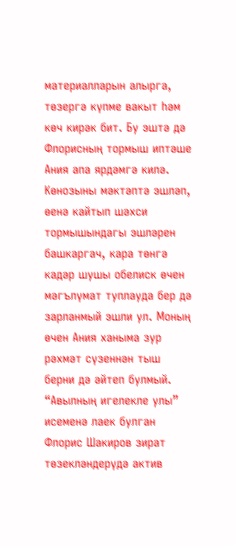материалларын алырга, төзергә күпме вакыт һәм көч кирәк бит. Бу эштә дә Флорисның тормыш иптәше Ания апа ярдәмгә килә. Көнозыны мәктәптә эшләп, өенә кайтып шәхси тормышындагы эшләрен башкаргач, кара төнгә кадәр шушы обелиск өчен мәгълүмат туплауда бер дә зарланмый эшли ул. Моның өчен Ания ханыма зур рәхмәт сүзеннән тыш берни дә әйтеп булмый.
“Авылның игелекле улы” исеменә лаек булган Флорис Шакиров зират төзекләндерүдә актив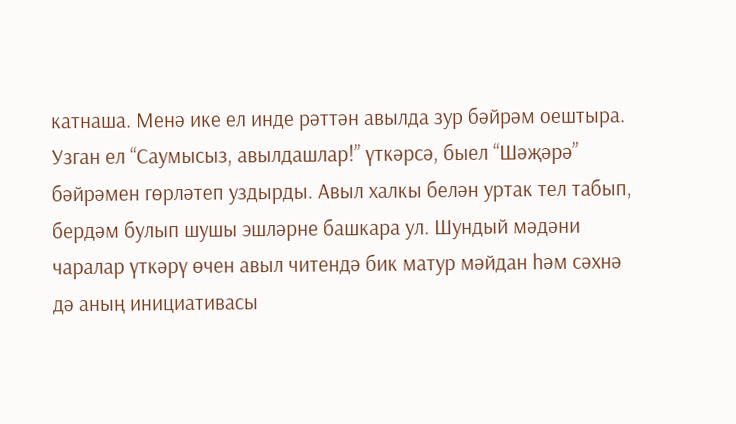катнаша. Менә ике ел инде рәттән авылда зур бәйрәм оештыра. Узган ел “Саумысыз, авылдашлар!” үткәрсә, быел “Шәҗәрә” бәйрәмен гөрләтеп уздырды. Авыл халкы белән уртак тел табып, бердәм булып шушы эшләрне башкара ул. Шундый мәдәни чаралар үткәрү өчен авыл читендә бик матур мәйдан һәм сәхнә дә аның инициативасы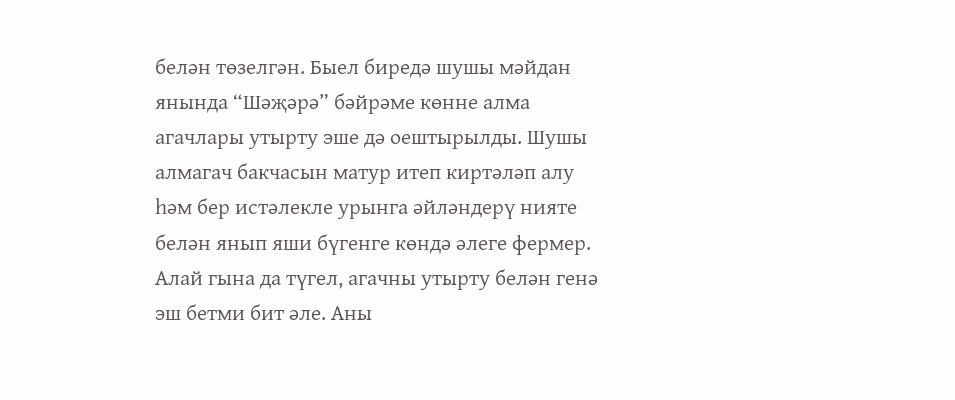белән төзелгән. Быел биредә шушы мәйдан янында “Шәҗәрә” бәйрәме көнне алма агачлары утырту эше дә оештырылды. Шушы алмагач бакчасын матур итеп киртәләп алу һәм бер истәлекле урынга әйләндерү нияте белән янып яши бүгенге көндә әлеге фермер. Алай гына да түгел, агачны утырту белән генә эш бетми бит әле. Аны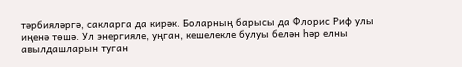тәрбияләргә, сакларга да кирәк. Боларның барысы да Флорис Риф улы иңенә төшә. Ул энергияле, уңган, кешелекле булуы белән һәр елны авылдашларын туган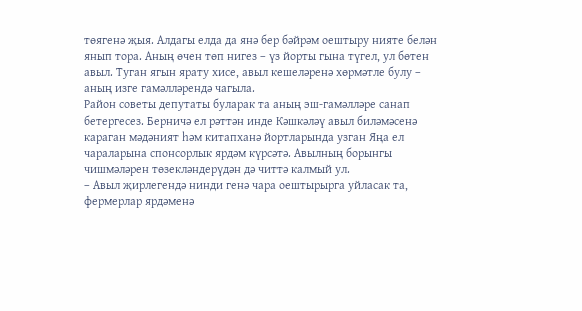төягенә җыя. Алдагы елда да янә бер бәйрәм оештыру нияте белән янып тора. Аның өчен төп нигез – үз йорты гына түгел, ул бөтен авыл. Туган ягын ярату хисе, авыл кешеләренә хөрмәтле булу – аның изге гамәлләрендә чагыла.
Район советы депутаты буларак та аның эш-гамәлләре санап бетергесез. Берничә ел рәттән инде Кәшкәләү авыл биләмәсенә караган мәдәният һәм китапханә йортларында узган Яңа ел чараларына спонсорлык ярдәм күрсәтә. Авылның борынгы чишмәләрен төзекләндерүдән дә читтә калмый ул.
– Авыл җирлегендә нинди генә чара оештырырга уйласак та, фермерлар ярдәменә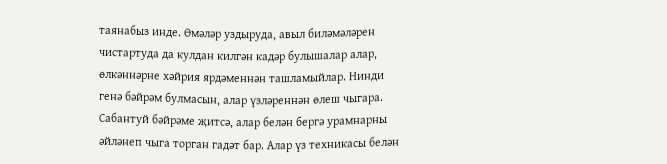таянабыз инде. Өмәләр уздыруда, авыл биләмәләрен чистартуда да кулдан килгән кадәр булышалар алар, өлкәннәрне хәйрия ярдәменнән ташламыйлар. Нинди генә бәйрәм булмасын, алар үзләреннән өлеш чыгара. Сабантуй бәйрәме җитсә, алар белән бергә урамнарны әйләнеп чыга торган гадәт бар. Алар үз техникасы белән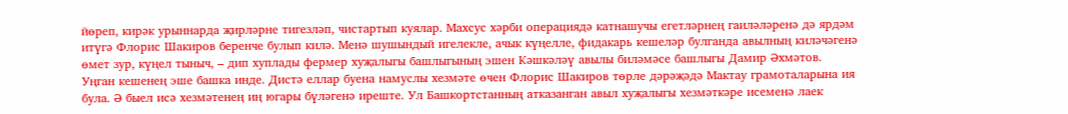йөреп, кирәк урыннарда җирләрне тигезләп, чистартып куялар. Махсус хәрби операциядә катнашучы егетләрнең гаиләләренә дә ярдәм итүгә Флорис Шакиров беренче булып килә. Менә шушындый игелекле, ачык күңелле, фидакарь кешеләр булганда авылның киләчәгенә өмет зур, күңел тыныч, – дип хуплады фермер хуҗалыгы башлыгының эшен Кәшкәләү авылы биләмәсе башлыгы Дамир Әхмәтов.
Уңган кешенең эше башка инде. Дистә еллар буена намуслы хезмәте өчен Флорис Шакиров төрле дәрәҗәдә Мактау грамоталарына ия була. Ә быел исә хезмәтенең иң югары бүләгенә иреште. Ул Башкортстанның атказанган авыл хуҗалыгы хезмәткәре исеменә лаек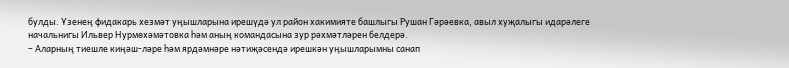булды. Үзенең фидакарь хезмәт уңышларына ирешүдә ул район хакимияте башлыгы Рушан Гәрәевка, авыл хуҗалыгы идарәлеге начальнигы Ильвер Нурмөхәмәтовка һәм аның командасына зур рәхмәтләрен белдерә.
– Аларның тиешле киңәш-ләре һәм ярдәмнәре нәтиҗәсендә ирешкән уңышларымны санап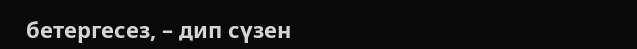бетергесез, – дип сүзен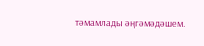тәмамлады әңгәмәдәшем.